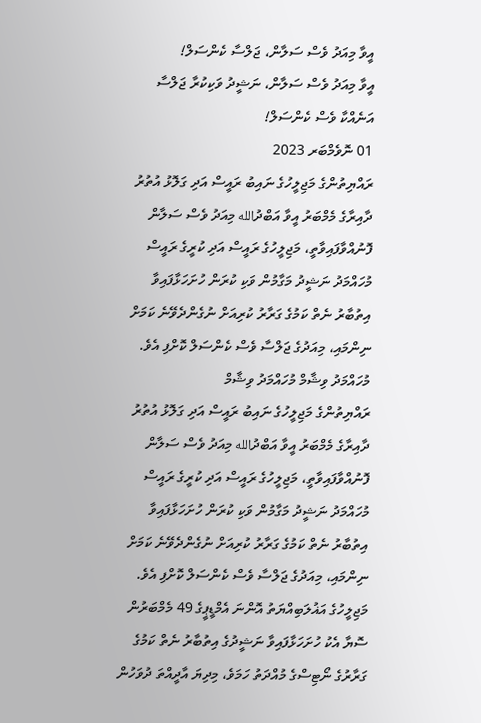އީވާ މިއަދު ވެސް ސަލާން، ޖަލްސާ ކެންސަލް!
އީވާ މިއަދު ވެސް ސަލާން، ނަޝީދު ވަކިކުރާ ޖަލްސާ އަނެއްކާ ވެސް ކެންސަލް!
01 ނޮވެމްބަރ 2023
ރައްޔިތުންގެ މަޖިލީހުގެ ނައިބު ރައީސް އަދި ގަލޮޅު އުތުރު ދާއިރާގެ މެމްބަރު އީވާ އަބްދުالله މިއަދު ވެސް ސަލާން ފޮނުއްވާފައިވާތީ، މަޖިލީހުގެ ރައީސް އަދި ކުރީގެ ރައީސް މުހައްމަދު ނަޝީދު މަގާމުން ވަކި ކުރަން ހުށަހަޅާފައިވާ އިތުބާރު ނެތް ކަމުގެ ގަރާރު ކުރިއަށް ނުގެންދެވޭނެ ކަމަށް ނިންމައި، މިއަދުގެ ޖަލްސާ ވެސް ކެންސަލް ކޮށްފި އެވެ.
މުހައްމަދު ވިޝާމް މުހައްމަދު ވިޝާމް
ރައްޔިތުންގެ މަޖިލީހުގެ ނައިބު ރައީސް އަދި ގަލޮޅު އުތުރު ދާއިރާގެ މެމްބަރު އީވާ އަބްދުالله މިއަދު ވެސް ސަލާން ފޮނުއްވާފައިވާތީ، މަޖިލީހުގެ ރައީސް އަދި ކުރީގެ ރައީސް މުހައްމަދު ނަޝީދު މަގާމުން ވަކި ކުރަން ހުށަހަޅާފައިވާ އިތުބާރު ނެތް ކަމުގެ ގަރާރު ކުރިއަށް ނުގެންދެވޭނެ ކަމަށް ނިންމައި، މިއަދުގެ ޖަލްސާ ވެސް ކެންސަލް ކޮށްފި އެވެ.
މަޖިލީހުގެ އަޣުލަބިއްޔަތު އޮންނަ އެމްޑީޕީގެ 49 މެމްބަރުން ސޮޔާ އެކު ހުށަހަޅާފައިވާ ނަޝީދުގެ އިތުބާރު ނެތް ކަމުގެ ގަރާރުގެ ނޯޓިސްގެ މުއްދަތު ހަމަވެ، މިދިޔަ އާދީއްތަ ދުވަހުން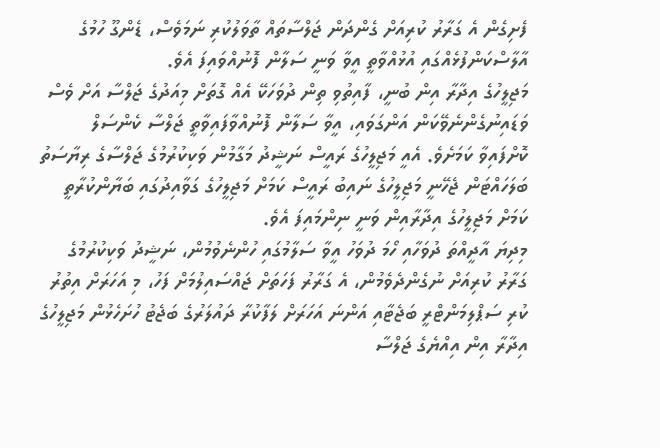ފެށިގެން އެ ގަރާރު ކުރިއަށް ގެންދަން ޖަލްސާތައް ތާވަލުކުރި ނަމަވެސް، ޑެންގޫ ހުމުގެ އާލާސްކަންފުޅެއްގައި އުޅުއްވާތީ އީވާ ވަނީ ސަލާން ފޮނުއްވައިފަ އެވެ.
މަޖިލީހުގެ އިދާރާ އިން ބުނީ، ފާއިތުވި ތިން ދުވަހަކޭ އެއް ގޮތަށް މިއަދުގެ ޖަލްސާ އަށް ވެސް ވަޑައިނުގެންނެވޭކަން އަންގަވައި، އީވާ ސަލާން ފޮނުއްވާފައިވާތީ ޖަލްސާ ކެންސަލް ކޮށްފައިވާ ކަމަށެވެ. އެއީ މަޖިލީހުގެ ރައީސް ނަޝީދު މަގާމުން ވަކިކުރުމުގެ ޖަލްސާގެ ރިޔާސަތު ބަލަހައްޓަން ޖެހޭނީ މަޖިލީހުގެ ނައިބު ރައީސް ކަމަށް މަޖިލީހުގެ ގަވާއިދުގައި ބަޔާންކުރާތީ ކަމަށް މަޖިލީހުގެ އިދާރާއިން ވަނީ ނިންމައިފަ އެވެ.
މިދިޔަ އާދީއްތަ ދުވަހާއި ހޯމަ ދުވަހު އީވާ ސަލާމުގައި ހުންނެވުމުން، ނަޝީދު ވަކިކުރުމުގެ ގަރާރު ކުރިއަށް ނުގެންދެވެމުން، އެ ގަރާރު ފަހަތަށް ޖައްސައިލުމަށް ފަހު، މި އަހަރަށް އިތުރު ކުރި ސަޕްލިމަންޓްރީ ބަޖެޓާއި އަންނަ އަހަރަށް ލަފާކުރާ ދައުލަރުގެ ބަޖެޓު ހުށަހެޅުން މަޖިލީހުގެ އިދާރާ އިން އިއްޔެގެ ޖަލްސާ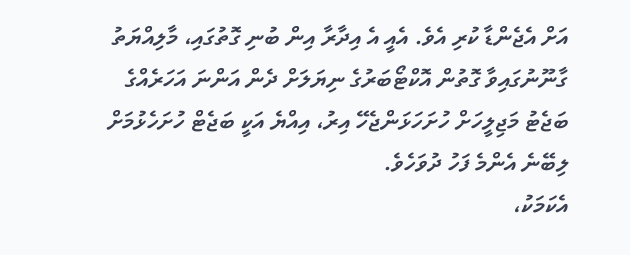އަށް އެޖެންޑާ ކުރި އެވެ. އެއީ އެ އިދާރާ އިން ބުނި ގޮތުގައި، މާލިއްޔަތު ގާނޫނުގައިވާ ގޮތުން އޮކްޓޯބަރުގެ ނިޔަލަށް ދެން އަންނަ އަހަރެއްގެ ބަޖެޓު މަޖިލީހަށް ހުށަހަޅަންޖެހޭ އިރު، އިއްޔެ އަކީ ބަޖެޓް ހުށަހެޅުމަށް ލިބޭނެ އެންމެ ފަހު ދުވަހެވެ.
އެކަމަކު،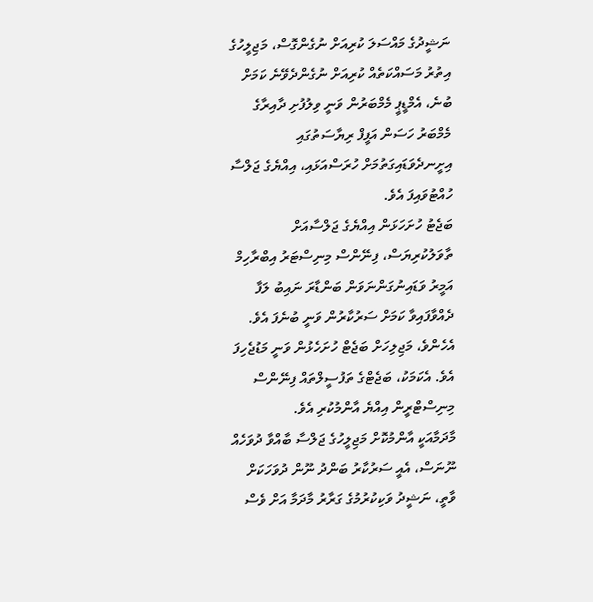ނަޝީދުގެ މައްސަލަ ކުރިއަށް ނުގެންގޮސް، މަޖިލީހުގެ އިތުރު މަސައްކަތެއް ކުރިއަށް ނުގެންދެވޭނެ ކަމަށް ބުނެ، އެމްޑީޕީ މެމްބަރުން ވަނީ ވިލުފުށި ދާއިރާގެ މެމްބަރު ހަސަން އަފީފް ރިޔާސަތުގައި އިށީނދެވަޑައިގަތުމަށް ހުރަސްއަޅައި، އިއްޔެގެ ޖަލްސާ ހުއްޓުވައިފަ އެވެ.
ބަޖެޓު ހުށަހަޅަން އިއްޔެގެ ޖަލްސާއަށް ތާވަލުކުރިޔަސް، ފިނޭންސް މިނިސްޓަރު އިބްރާހިމް އަމީރު ވަޑައިނުގަންނަވަން ބަންޑާރަ ނައިބު ލަފާ ދެއްވާފައިވާ ކަމަށް ސަރުކާރުން ވަނީ ބުނެފަ އެވެ. އެހެންވެ، މަޖިލިހަށް ބަޖެޓް ހުށަހެޅުން ވަނީ މަޑުޖެހިފަ އެވެ. އެކަމަކު، ބަޖެޓްގެ ތަފުސީލްތައް ފިނޭންސް މިނިސްޓްރީން އިއްޔެ އާންމުކުރި އެވެ.
މާދަމާއަކީ އާންމުކޮށް މަޖިލީހުގެ ޖަލްސާ ބާއްވާ ދުވަހެއް ނޫނަސް، އެއީ ސަރުކާރު ބަންދު ނޫން ދުވަހަކަށް ވާތީ، ނަޝީދު ވަކިކުރުމުގެ ގަރާރު މާދަމާ އަށް ވެސް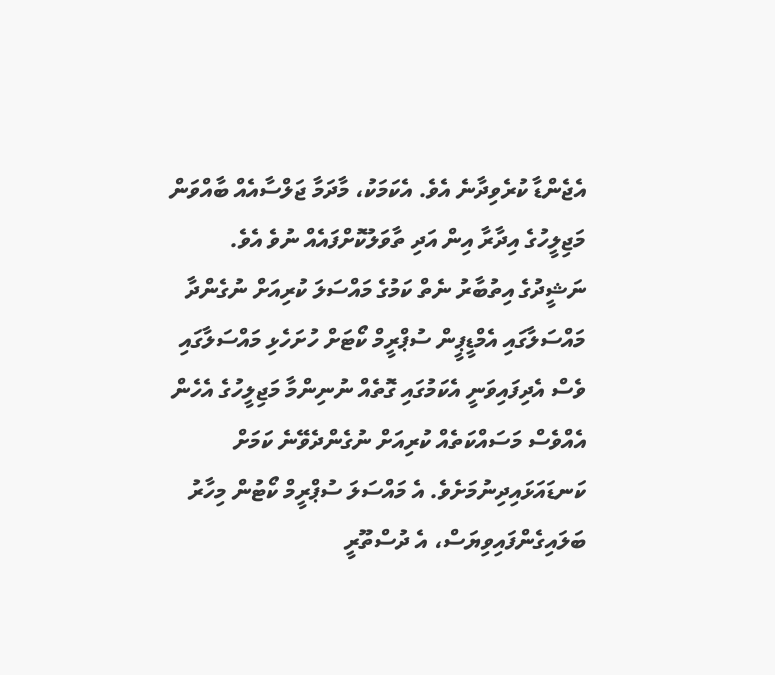އެޖެންޑާ ކުރެވިދާނެ އެވެ. އެކަމަކު، މާދަމާ ޖަލްސާއެއް ބާއްވަން މަޖިލީހުގެ އިދާރާ އިން އަދި ތާވަލުކޮށްފައެއް ނުވެ އެވެ.
ނަޝީދުގެ އިތުބާރު ނެތް ކަމުގެ މައްސަލަ ކުރިއަށް ނުގެންދާ މައްސަލާގައި އެމްޑީޕީން ސުޕްރީމް ކޯޓަށް ހުށަހެޅި މައްސަލާގައި ވެސް އެދިފައިވަނީ އެކަމުގައި ގޮތެއް ނުނިންމާ މަޖިލީހުގެ އެހެން އެއްވެސް މަސައްކަތެއް ކުރިއަށް ނުގެންދެވޭނެ ކަމަށް ކަނޑައަޅައިދިނުމަށެވެ. އެ މައްސަލަ ސުޕްރީމް ކޯޓުން މިހާރު ބަލައިގެންފައިވިޔަސް، އެ ދުސްތޫރީ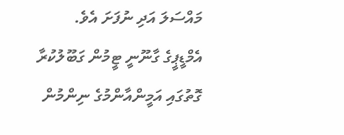މައްސަލަ އަދި ނުފަށަ އެވެ.
އެމްޑީޕީގެ ގާނޫނީ ޓީމުން ގަބޫލުކުރާ ގޮތުގައި އަމީންއާންމުގެ ނިންމުން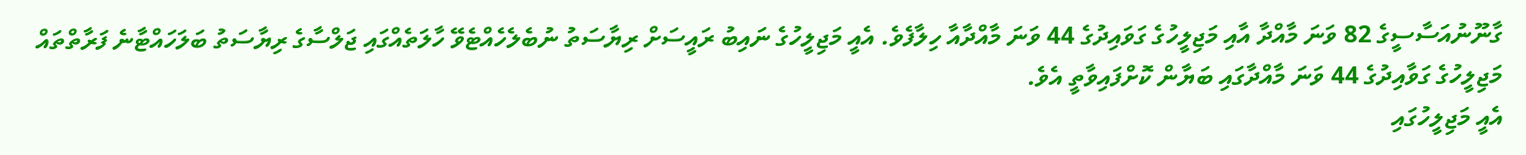ގާނޫނުއަސާސީގެ 82 ވަނަ މާއްދާ އާއި މަޖިލީހުގެ ގަވައިދުގެ 44 ވަނަ މާއްދާއާ ހިލާފެވެ. އެއީ މަޖިލީހުގެ ނައިބު ރައީސަށް ރިޔާސަތު ނުބެލެހެއްޓެވޭ ހާލަތެއްގައި ޖަލްސާގެ ރިޔާސަތު ބަލަހައްޓާނެ ފަރާތްތައް މަޖިލީހުގެ ގަވާއިދުގެ 44 ވަނަ މާއްދާގައި ބަޔާން ކޮށްފައިވާތީ އެވެ.
އެއީ މަޖިލީހުގައި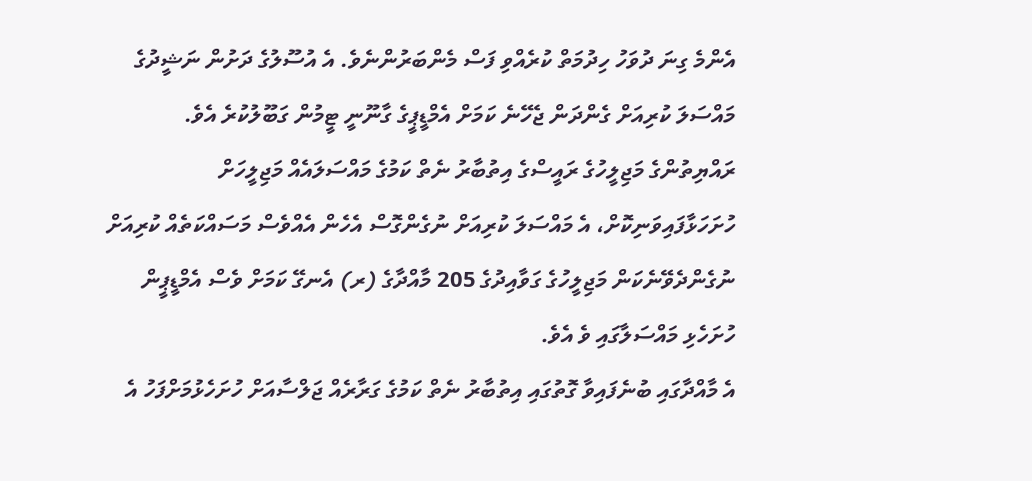އެންމެ ގިނަ ދުވަހު ހިދުމަތް ކުރެއްވި ފަސް މެންބަރުންނެވެ. އެ އުސޫލުގެ ދަށުން ނަޝީދުގެ މައްސަލަ ކުރިއަށް ގެންދަން ޖެހޭނެ ކަމަށް އެމްޑީޕީގެ ގާނޫނީ ޓީމުން ގަބޫލުކުރެ އެވެ.
ރައްޔިތުންގެ މަޖިލީހުގެ ރައީސްގެ އިތުބާރު ނެތް ކަމުގެ މައްސަލައެއް މަޖިލީހަށް ހުށަހަޅާފައިވަނިކޮށް، އެ މައްސަލަ ކުރިއަށް ނުގެންގޮސް އެހެން އެއްވެސް މަސައްކަތެއް ކުރިއަށް ނުގެންދެވޭނެކަން މަޖިލީހުގެ ގަވާއިދުގެ 205 މާއްދާގެ (ރ) އެނގޭ ކަމަށް ވެސް އެމްޑީޕީން ހުށަހެޅި މައްސަލާގައި ވެ އެވެ.
އެ މާއްދާގައި ބުނެފައިވާ ގޮތުގައި އިތުބާރު ނެތް ކަމުގެ ގަރާރެއް ޖަލްސާއަށް ހުށަހެޅުމަށްފަހު އެ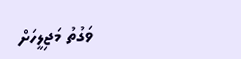ވަގުތު މަޖިލީހަށް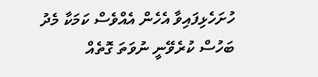ހުށަހެޅިފައިވާ އެހެން އެއްވެސް ކަމަކާ މެދު ބަހުސް ކުރެވޭނީ ނުވަތަ ގޮތެއް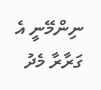ނިންމޭނީ އެ ގަރާރާ މެދު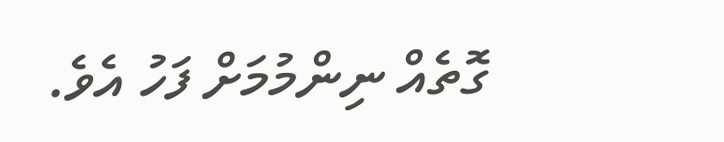ގޮތެއް ނިންމުމަށް ފަހު އެވެ.